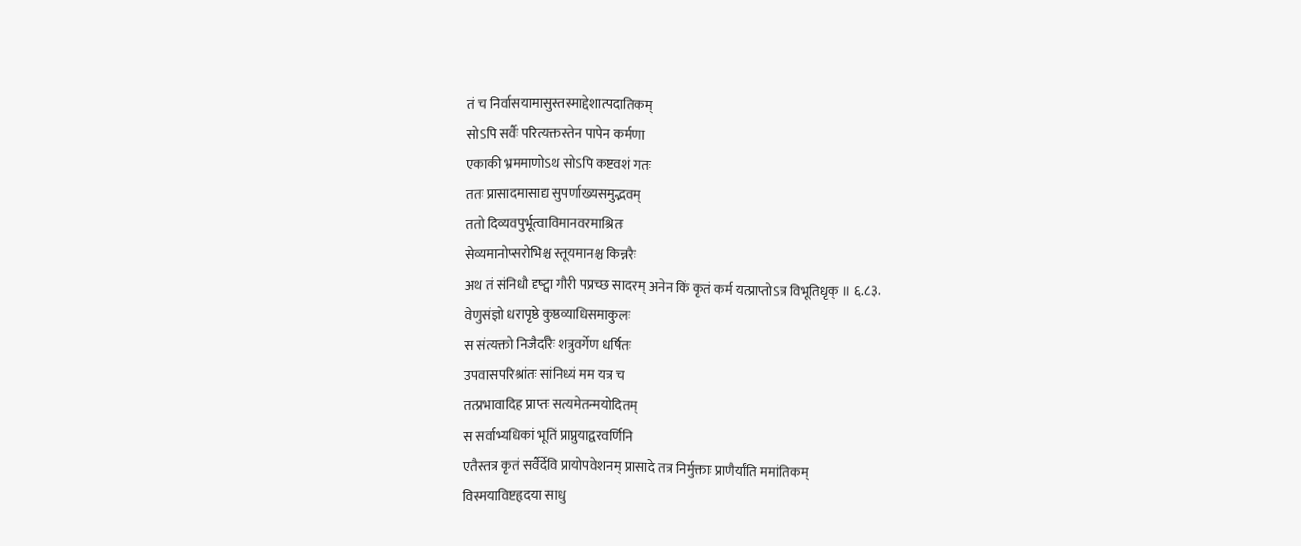तं च निर्वासयामासुस्तस्माद्देशात्पदातिकम्
सोऽपि सर्वैः परित्यक्तस्तेन पापेन कर्मणा
एकाकी भ्रममाणोऽथ सोऽपि कष्टवशं गतः
ततः प्रासादमासाद्य सुपर्णाख्यसमुद्भवम्
ततो दिव्यवपुर्भूत्वाविमानवरमाश्रितः
सेव्यमानोप्सरोभिश्च स्तूयमानश्च किन्नरैः
अथ तं संनिधौ दृष्ट्वा गौरी पप्रच्छ सादरम् अनेन किं कृतं कर्म यत्प्राप्तोऽत्र विभूतिधृक् ॥ ६.८३.
वेणुसंज्ञो धरापृष्ठे कुष्ठव्याधिसमाकुलः
स संत्यक्तो निजैर्दारैः शत्रुवर्गेण धर्षितः
उपवासपरिश्रांतः सांनिध्यं मम यत्र च
तत्प्रभावादिह प्राप्तः सत्यमेतन्मयोदितम्
स सर्वाभ्यधिकां भूतिं प्राप्नुयाद्वरवर्णिनि
एतैस्तत्र कृतं सर्वैर्देवि प्रायोपवेशनम् प्रासादे तत्र निर्मुक्ताः प्राणैर्यांति ममांतिकम्
विस्मयाविष्टहृदया साधु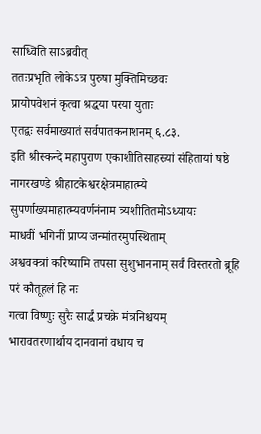साध्विति साऽब्रवीत्
ततःप्रभृति लोकेऽत्र पुरुषा मुक्तिमिच्छवः
प्रायोपवेशनं कृत्वा श्रद्धया परया युताः
एतद्वः सर्वमाख्यातं सर्वपातकनाशनम् ६.८३.
इति श्रीस्कन्दे महापुराण एकाशीतिसाहस्र्यां संहितायां षष्ठे नागरखण्डे श्रीहाटकेश्वरक्षेत्रमाहात्म्ये सुपर्णाख्यमाहात्म्यवर्णनंनाम त्र्यशीतितमोऽध्यायः
माधवीं भगिनीं प्राप्य जन्मांतरमुपस्थिताम्
अश्ववक्त्रां करिष्यामि तपसा सुशुभाननाम् सर्वं विस्तरतो ब्रूहि परं कौतूहलं हि नः
गत्वा विष्णुः सुरैः सार्द्धं प्रचक्रे मंत्रनिश्चयम्
भारावतरणार्थाय दानवानां वधाय च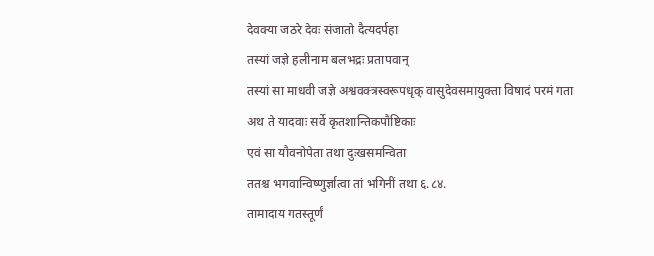देवक्या जठरे देवः संजातो दैत्यदर्पहा
तस्यां जज्ञे हलीनाम बलभद्रः प्रतापवान्
तस्यां सा माधवी जज्ञे अश्ववक्त्रस्वरूपधृक् वासुदेवसमायुक्ता विषादं परमं गता
अथ ते यादवाः सर्वे कृतशान्तिकपौष्टिकाः
एवं सा यौवनोपेता तथा दुःखसमन्विता
ततश्च भगवान्विष्णुर्ज्ञात्वा तां भगिनीं तथा ६.८४.
तामादाय गतस्तूर्णं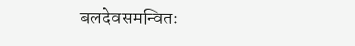बलदेवसमन्वितः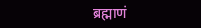ब्रह्माणं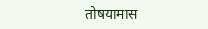तोषयामास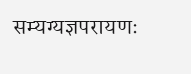सम्यग्यज्ञपरायणः